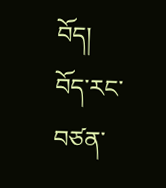བོད།
བོད་རང་བཙན་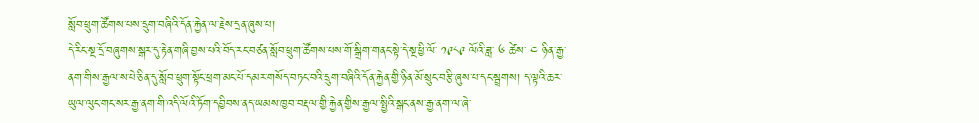སློབ་ཕྲུག་ཚོགས་པས་དྲུག་བཞིའི་དོན་རྐྱེན་ལ་རྗེས་དྲན་ཞུས་པ།
དེ་རིང་སྔ་དྲོ་བཞུགས་སྒར་དུ་རྟེན་གཞི་བྱས་པའི་བོད་རང་བཙན་སློབ་ཕྲུག་ཚོགས་པས་གོ་སྒྲིག་གནང་སྟེ་དེ་སྔ་ཕྱི་ལོ་ ༡༩༨༩ ལོའི་ཟླ་ ༦ ཚེས་ ༤ ཉིན་རྒྱ་ནག་གིས་རྒྱལ་ས་པེ་ཅིན་དུ་སློབ་ཕྲུག་སྟོང་ཕྲག་མང་པོ་དམར་གསོད་བཏང་བའི་དྲུག་བཞིའི་དོན་རྐྱེན་གྱི་ཉིན་མོ་སྲུང་བརྩི་ཞུས་པ་དང་སྦྲགས། ད་ལྟའི་ཆར་ཡུལ་ལུང་གང་སར་རྒྱ་ནག་གི་འདི་ལོའི་ཏོག་དབྱིབས་ནད་ཡམས་ཁྱབ་བརྡལ་གྱི་རྐྱེན་གྱིས་རྒྱལ་སྤྱིའི་སྒང་ནས་རྒྱ་ནག་ལ་ཞེ་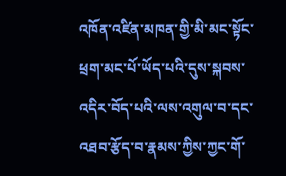འཁོན་འཛིན་མཁན་གྱི་མི་མང་སྟོང་ཕྲག་མང་པོ་ཡོད་པའི་དུས་སྐབས་འདིར་བོད་པའི་ལས་འགུལ་བ་དང་འཐབ་རྩོད་བ་རྣམས་ཀྱིས་ཀྱང་གོ་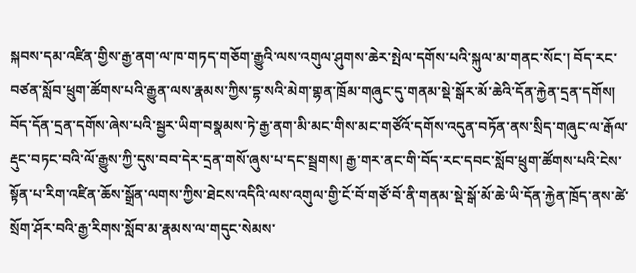སྐབས་དམ་འཛིན་གྱིས་རྒྱ་ནག་ལ་ཁ་གཏད་གཅོག་རྒྱུའི་ལས་འགུལ་ཤུགས་ཆེར་སྤེལ་དགོས་པའི་སྐུལ་མ་གནང་སོང་། བོད་རང་བཙན་སློབ་ཕྲུག་ཚོགས་པའི་རྒྱུན་ལས་རྣམས་ཀྱིས་དྷ་སའི་མེག་གྷན་ཁྲོམ་གཞུང་དུ་གནམ་སྡེ་སྒོར་མོ་ཆེའི་དོན་རྐྱེན་དྲན་དགོས། བོད་དོན་དྲན་དགོས་ཞེས་པའི་སྦྱར་ཡིག་བསྣམས་ཏེ་རྒྱ་ནག་མི་མང་གིས་མང་གཙོའོ་དགོས་འདུན་བཏོན་ནས་སྲིད་གཞུང་ལ་རྒོལ་རྡུང་བཏང་བའི་ལོ་རྒྱུས་ཀྱི་དུས་བབ་དེར་དྲན་གསོ་ཞུས་པ་དང་སྦྲགས། རྒྱ་གར་ནང་གི་བོད་རང་དབང་སློབ་ཕྲུག་ཚོགས་པའི་ངེས་སྟོན་པ་རིག་འཛིན་ཆོས་སྒྲོན་ལགས་ཀྱིས་ཐེངས་འདིའི་ལས་འགུལ་གྱི་ངོ་བོ་གཙོ་བོ་ནི་གནམ་སྡེ་སྒོ་མོ་ཆེ་ཡི་དོན་རྐྱེན་ཁྲོད་ནས་ཚེ་སྲོག་ཤོར་བའི་རྒྱ་རིགས་སློབ་མ་རྣམས་ལ་གདུང་སེམས་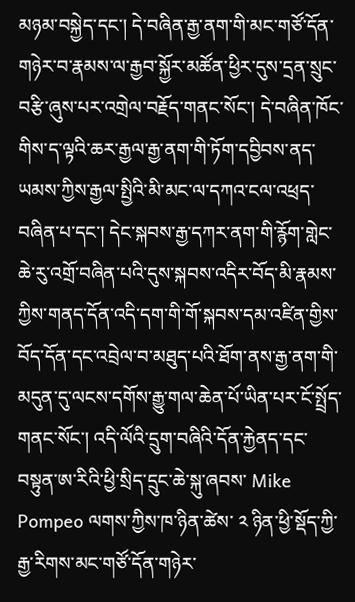མཉམ་བསྐྱེད་དང་། དེ་བཞིན་རྒྱ་ནག་གི་མང་གཙོ་དོན་གཉེར་བ་རྣམས་ལ་རྒྱབ་སྐྱོར་མཚོན་ཕྱིར་དུས་དྲན་སྲུང་བརྩི་ཞུས་པར་འགྲེལ་བརྗོད་གནང་སོང་། དེ་བཞིན་ཁོང་གིས་ད་ལྟའི་ཆར་རྒྱལ་རྒྱ་ནག་གི་ཏོག་དབྱིབས་ནད་ཡམས་ཀྱིས་རྒྱལ་སྤྱིའི་མི་མང་ལ་དཀའ་ངལ་འཕྲད་བཞིན་པ་དང་། དེང་སྐབས་རྒྱ་དཀར་ནག་གི་རྙོག་གླེང་ཆེ་རུ་འགྲོ་བཞིན་པའི་དུས་སྐབས་འདིར་བོད་མི་རྣམས་ཀྱིས་གནད་དོན་འདི་དག་གི་གོ་སྐབས་དམ་འཛིན་གྱིས་བོད་དོན་དང་འབྲེལ་བ་མཐུད་པའི་ཐོག་ནས་རྒྱ་ནག་གི་མདུན་དུ་ལངས་དགོས་རྒྱུ་གལ་ཆེན་པོ་ཡིན་པར་ངོ་སྤྲོད་གནང་སོང་། འདི་ལོའི་དྲུག་བཞིའི་དོན་རྐྱེནད་དང་བསྟུན་ཨ་རིའི་ཕྱི་སྲིད་དྲུང་ཆེ་སྐུ་ཞབས་ Mike Pompeo ལགས་ཀྱིས་ཁ་ཉིན་ཚེས་ ༢ ཉིན་ཕྱི་སྡོད་ཀྱི་རྒྱ་རིགས་མང་གཙོ་དོན་གཉེར་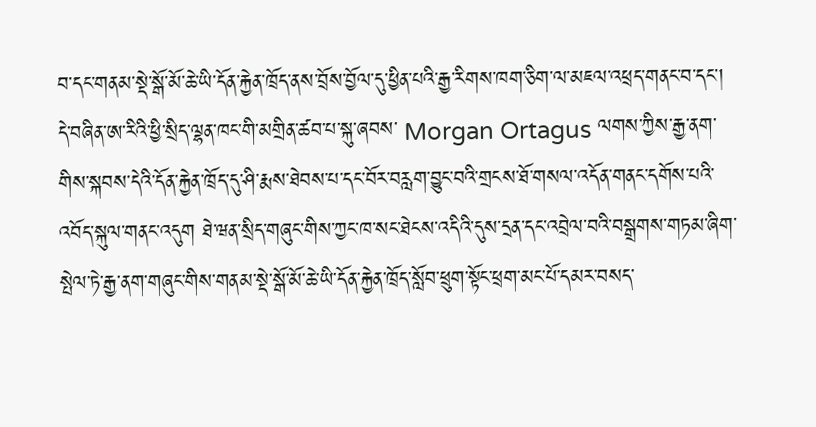བ་དང་གནམ་སྡེ་སྒོ་མོ་ཆེ་ཡི་དོན་རྐྱེན་ཁྲོད་ནས་བྲོས་བྱོལ་དུ་ཕྱིན་པའི་རྒྱ་རིགས་ཁག་ཅིག་ལ་མཇལ་འཕྲད་གནང་བ་དང་། དེ་བཞིན་ཨ་རིའི་ཕྱི་སྲིད་ལྷན་ཁང་གི་མགྲིན་ཚབ་པ་སྐུ་ཞབས་ Morgan Ortagus ལགས་ཀྱིས་རྒྱ་ནག་གིས་སྐབས་དེའི་དོན་རྐྱེན་ཁྲོད་དུ་ཤི་རྨས་ཐེབས་པ་དང་བོར་བརླག་བྱུང་བའི་གྲངས་ཐོ་གསལ་འདོན་གནང་དགོས་པའི་འབོད་སྐུལ་གནང་འདུག ཐེ་ཝན་སྲིད་གཞུང་གིས་ཀྱང་ཁ་སང་ཐེངས་འདིའི་དུས་དྲན་དང་འབྲེལ་བའི་བསྒྲགས་གཏམ་ཞིག་སྤེལ་ཏེ་རྒྱ་ནག་གཞུང་གིས་གནམ་སྡེ་སྒོ་མོ་ཆེ་ཡི་དོན་རྐྱེན་ཁྲོད་སློབ་ཕྲུག་སྟོང་ཕྲག་མང་པོ་དམར་བསད་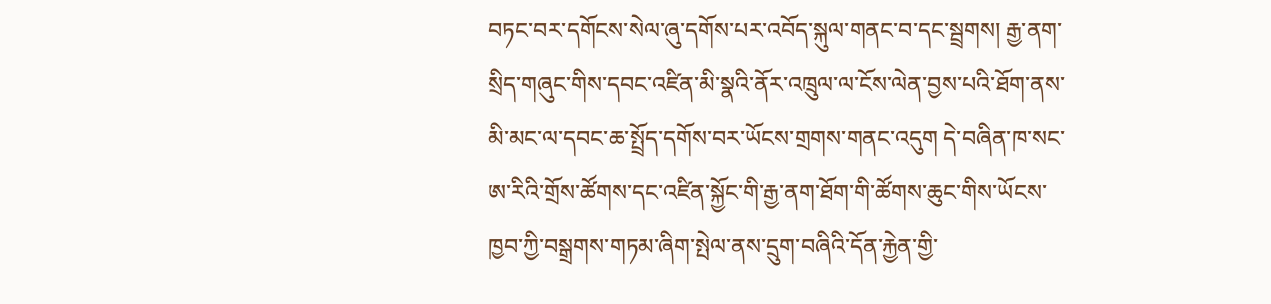བཏང་བར་དགོངས་སེལ་ཞུ་དགོས་པར་འབོད་སྐུལ་གནང་བ་དང་སྦྲགས། རྒྱ་ནག་སྲིད་གཞུང་གིས་དབང་འཛིན་མི་སྣའི་ནོར་འཁྲུལ་ལ་ངོས་ལེན་བྱས་པའི་ཐོག་ནས་མི་མང་ལ་དབང་ཆ་སྤྲོད་དགོས་བར་ཡོངས་གྲགས་གནང་འདུག དེ་བཞིན་ཁ་སང་ཨ་རིའི་གྲོས་ཚོགས་དང་འཛིན་སྐྱོང་གི་རྒྱ་ནག་ཐོག་གི་ཚོགས་ཆུང་གིས་ཡོངས་ཁྱབ་ཀྱི་བསྒྲགས་གཏམ་ཞིག་སྤེལ་ནས་དྲུག་བཞིའི་དོན་རྐྱེན་གྱི་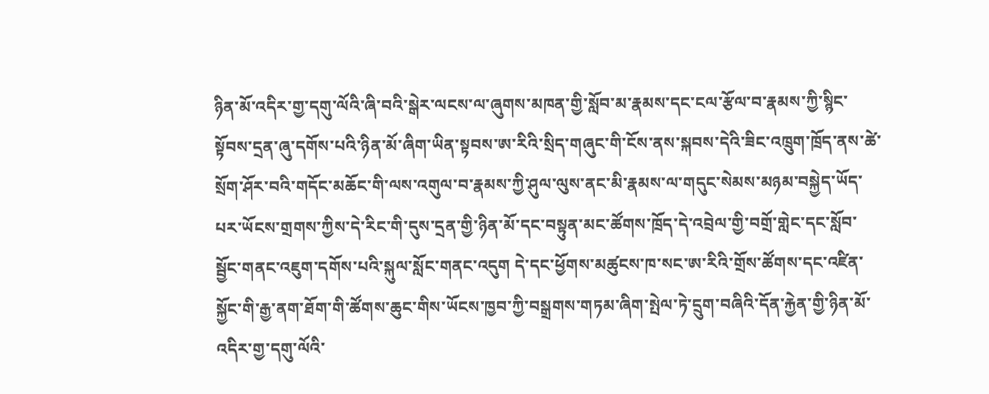ཉིན་མོ་འདིར་གྱ་དགུ་ལོའི་ཞི་བའི་སྒེར་ལངས་ལ་ཞུགས་མཁན་གྱི་སློབ་མ་རྣམས་དང་ངལ་རྩོལ་བ་རྣམས་ཀྱི་སྙིང་སྟོབས་དྲན་ཞུ་དགོས་པའི་ཉིན་མོ་ཞིག་ཡིན་སྟབས་ཨ་རིའི་སྲིད་གཞུང་གི་ངོས་ནས་སྐབས་དེའི་ཟིང་འཁྲུག་ཁྲོད་ནས་ཚེ་སྲོག་ཤོར་བའི་གདོང་མཆོང་གི་ལས་འགུལ་བ་རྣམས་ཀྱི་ཤུལ་ལུས་ནང་མི་རྣམས་ལ་གདུང་སེམས་མཉམ་བསྐྱེད་ཡོད་པར་ཡོངས་གྲགས་ཀྱིས་དེ་རིང་གི་དུས་དྲན་གྱི་ཉིན་མོ་དང་བསྟུན་མང་ཚོགས་ཁྲོད་དེ་འབྲེལ་གྱི་བགྲོ་གླེང་དང་སློབ་སྦྱོང་གནང་འཇུག་དགོས་པའི་སྐུལ་སློང་གནང་འདུག དེ་དང་ཕྱོགས་མཚུངས་ཁ་སང་ཨ་རིའི་གྲོས་ཚོགས་དང་འཛིན་སྐྱོང་གི་རྒྱ་ནག་ཐོག་གི་ཚོགས་ཆུང་གིས་ཡོངས་ཁྱབ་ཀྱི་བསྒྲགས་གཏམ་ཞིག་སྤེལ་ཏེ་དྲུག་བཞིའི་དོན་རྐྱེན་གྱི་ཉིན་མོ་འདིར་གྱ་དགུ་ལོའི་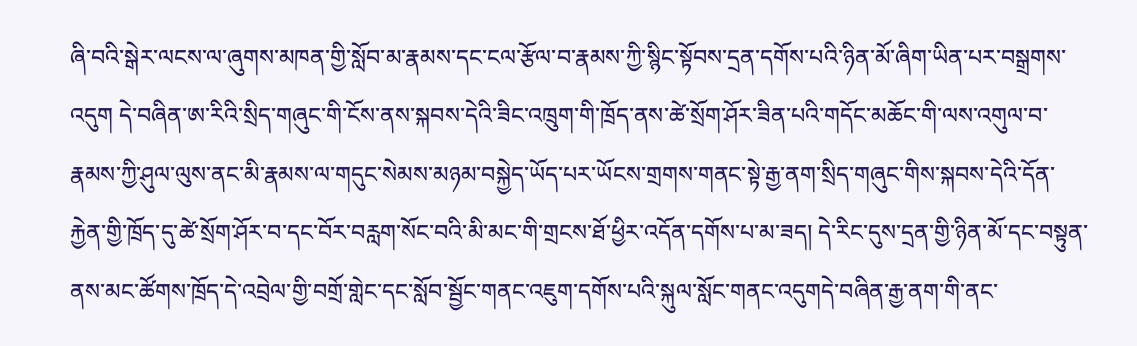ཞི་བའི་སྒེར་ལངས་ལ་ཞུགས་མཁན་གྱི་སློབ་མ་རྣམས་དང་ངལ་རྩོལ་བ་རྣམས་ཀྱི་སྙིང་སྟོབས་དྲན་དགོས་པའི་ཉིན་མོ་ཞིག་ཡིན་པར་བསྒྲགས་འདུག དེ་བཞིན་ཨ་རིའི་སྲིད་གཞུང་གི་ངོས་ནས་སྐབས་དེའི་ཟིང་འཁྲུག་གི་ཁྲོད་ནས་ཚེ་སྲོག་ཤོར་ཟིན་པའི་གདོང་མཆོང་གི་ལས་འགུལ་བ་རྣམས་ཀྱི་ཤུལ་ལུས་ནང་མི་རྣམས་ལ་གདུང་སེམས་མཉམ་བསྐྱེད་ཡོད་པར་ཡོངས་གྲགས་གནང་སྟེ་རྒྱ་ནག་སྲིད་གཞུང་གིས་སྐབས་དེའི་དོན་རྐྱེན་གྱི་ཁྲོད་དུ་ཚེ་སྲོག་ཤོར་བ་དང་བོར་བརླག་སོང་བའི་མི་མང་གི་གྲངས་ཐོ་ཕྱིར་འདོན་དགོས་པ་མ་ཟད། དེ་རིང་དུས་དྲན་གྱི་ཉིན་མོ་དང་བསྟུན་ནས་མང་ཚོགས་ཁྲོད་དེ་འབྲེལ་གྱི་བགྲོ་གླེང་དང་སློབ་སྦྱོང་གནང་འཇུག་དགོས་པའི་སྐུལ་སློང་གནང་འདུགདེ་བཞིན་རྒྱ་ནག་གི་ནང་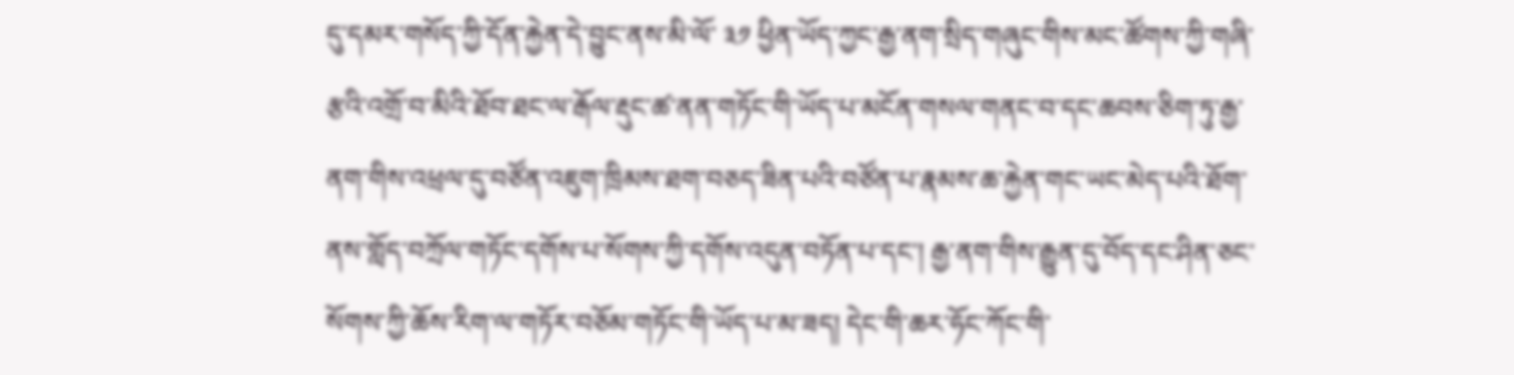དུ་དམར་གསོད་ཀྱི་དོན་རྐྱེན་དེ་བྱུང་ནས་མི་ལོ་ ༣༡ ཕྱིན་ཡོད་ཀྱང་རྒྱ་ནག་སྲིད་གཞུང་གིས་མང་ཚོགས་ཀྱི་གཞི་རྩའི་འགྲོ་བ་མིའི་ཐོབ་ཐང་ལ་རྒོལ་རྡུང་ཚ་ནན་གཏོང་གི་ཡོད་པ་མངོན་གསལ་གནང་བ་དང་ཆབས་ཅིག་ཏུ་རྒྱ་ནག་གིས་འཕྲལ་དུ་བཙོན་འཇུག་ཁྲིམས་ཐག་བཅད་ཟིན་པའི་བཙོན་པ་རྣམས་ཆ་རྐྱེན་གང་ཡང་མེད་པའི་ཐོག་ནས་གློད་བཀྲོལ་གཏོང་དགོས་པ་སོགས་ཀྱི་དགོས་འདུན་བཏོན་པ་དང་། རྒྱ་ནག་གིས་རྒྱུན་དུ་བོད་དང་ཤིན་ཅང་སོགས་ཀྱི་ཆོས་རིག་ལ་གཏོར་བཅོམ་གཏོང་གི་ཡོད་པ་མ་ཟད། དེང་གི་ཆར་ཧོང་ཀོང་གི་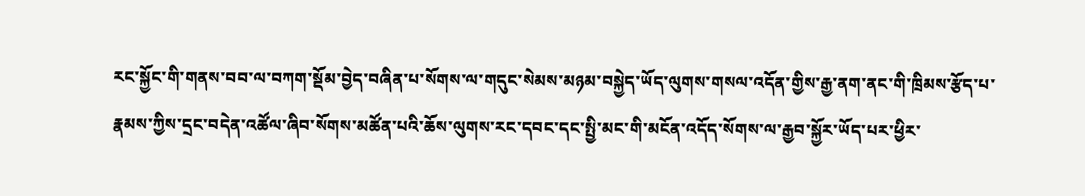རང་སྐྱོང་གི་གནས་བབ་ལ་བཀག་སྡོམ་བྱེད་བཞིན་པ་སོགས་ལ་གདུང་སེམས་མཉམ་བསྐྱེད་ཡོད་ལུགས་གསལ་འདོན་གྱིས་རྒྱ་ནག་ནང་གི་ཁྲིམས་རྩོད་པ་རྣམས་ཀྱིས་དྲང་བདེན་འཚོལ་ཞིབ་སོགས་མཚོན་པའི་ཆོས་ལུགས་རང་དབང་དང་སྤྱི་མང་གི་མངོན་འདོད་སོགས་ལ་རྒྱབ་སྐྱོར་ཡོད་པར་ཕྱིར་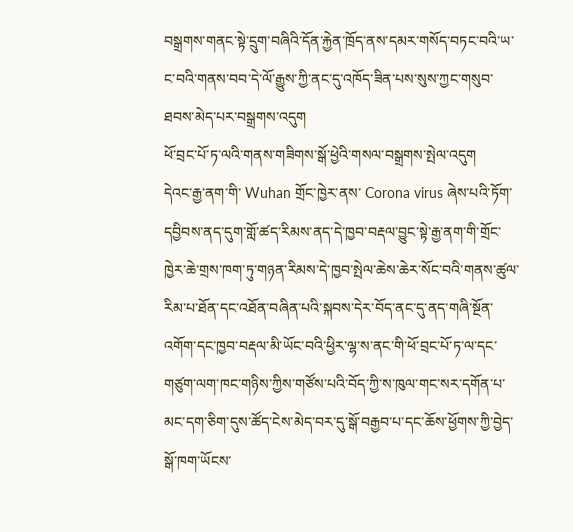བསྒྲགས་གནང་སྟེ་དྲུག་བཞིའི་དོན་རྐྱེན་ཁྲོད་ནས་དམར་གསོད་བཏང་བའི་ཡ་ང་བའི་གནས་བབ་དེ་ལོ་རྒྱུས་ཀྱི་ནང་དུ་འཁོད་ཟིན་པས་སུས་ཀྱང་གསུབ་ཐབས་མེད་པར་བསྒྲགས་འདུག
ཕོ་བྲང་པོ་ཏ་ལའི་གནས་གཟིགས་སྒོ་ཕྱེའི་གསལ་བསྒྲགས་སྤེལ་འདུག
དེའང་རྒྱ་ནག་གི་ Wuhan གྲོང་ཁྱེར་ནས་ Corona virus ཞེས་པའི་ཏོག་དབྱིབས་ནད་དུག་གློ་ཚད་རིམས་ནད་དེ་ཁྱབ་བརྡལ་བྱུང་སྟེ་རྒྱ་ནག་གི་གྲོང་ཁྱེར་ཆེ་གྲས་ཁག་ཏུ་གཉན་རིམས་དེ་ཁྱབ་སྤེལ་ཆེས་ཆེར་སོང་བའི་གནས་ཚུལ་རིམ་པ་ཐོན་དང་འཐོན་བཞིན་པའི་སྐབས་དེར་བོད་ནང་དུ་ནད་གཞི་སྔོན་འགོག་དང་ཁྱབ་བརྡལ་མི་ཡོང་བའི་ཕྱིར་ལྷ་ས་ནང་གི་ཕོ་བྲང་པོ་ཏ་ལ་དང་གཙུག་ལག་ཁང་གཉིས་ཀྱིས་གཙོས་པའི་བོད་ཀྱི་ས་ཁུལ་གང་སར་དགོན་པ་མང་དག་ཅིག་དུས་ཚོད་ངེས་མེད་བར་དུ་སྒོ་བརྒྱབ་པ་དང་ཆོས་ཕྱོགས་ཀྱི་བྱེད་སྒོ་ཁག་ཡོངས་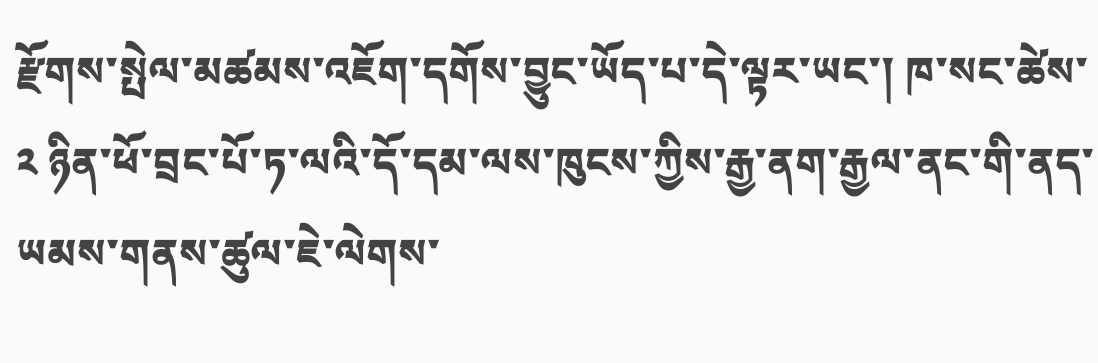རྫོགས་སྤེལ་མཚམས་འཇོག་དགོས་བྱུང་ཡོད་པ་དེ་ལྟར་ཡང་། ཁ་སང་ཚེས་ ༢ ཉིན་ཕོ་བྲང་པོ་ཏ་ལའི་དོ་དམ་ལས་ཁུངས་ཀྱིས་རྒྱ་ནག་རྒྱལ་ནང་གི་ནད་ཡམས་གནས་ཚུལ་ཇེ་ལེགས་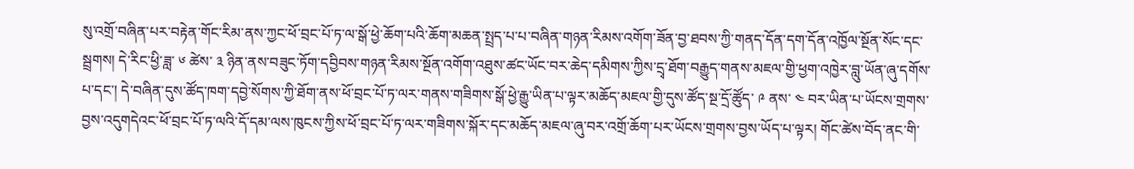སུ་འགྲོ་བཞིན་པར་བརྟེན་གོང་རིམ་ནས་ཀྱང་ཕོ་བྲང་པོ་ཏ་ལ་སྒོ་ཕྱེ་ཆོག་པའི་ཆོག་མཆན་སྤྲད་པ་པ་བཞིན་གཉན་རིམས་འགོག་ཟོན་བྱ་ཐབས་ཀྱི་གནད་དོན་དག་དོན་འཁྱོལ་སྔོན་སོང་དང་སྦྲགས། དེ་རིང་ཕྱི་ཟླ་ ༦ ཚེས་ ༣ ཉིན་ནས་བཟུང་ཏོག་དབྱིབས་གཉན་རིམས་སྔོན་འགོག་འཐུས་ཚང་ཡོང་བར་ཆེད་དམིགས་ཀྱིས་དྲྭ་ཐོག་བརྒྱུད་གནས་མཇལ་གྱི་ཕྱག་འཁྱེར་བླུ་ཡོན་ཞུ་དགོས་པ་དང་། དེ་བཞིན་དུས་ཚོད་ཁག་དབྱེ་སོགས་ཀྱི་ཐོག་ནས་ཕོ་བྲང་པོ་ཏ་ལར་གནས་གཟིགས་སྒོ་ཕྱེ་རྒྱུ་ཡིན་པ་ལྟར་མཆོད་མཇལ་གྱི་དུས་ཚོད་སྔ་དྲོ་ཚོུད་ ༩ ནས་ ༤ བར་ཡིན་པ་ཡོངས་གྲགས་བྱས་འདུགདེའང་ཕོ་བྲང་པོ་ཏ་ལའི་དོ་དམ་ལས་ཁུངས་ཀྱིས་ཕོ་བྲང་པོ་ཏ་ལར་གཟིགས་སྐོར་དང་མཆོད་མཇལ་ཞུ་བར་འགྲོ་ཆོག་པར་ཡོངས་གྲགས་བྱས་ཡོད་པ་ལྟར། གོང་ཚེས་བོད་ནང་གི་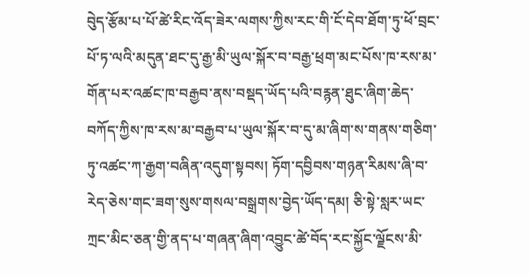བེུད་རྩོམ་པ་པོ་ཚེ་རིང་འོད་ཟེར་ལགས་ཀྱིས་རང་གི་ངོ་དེབ་ཐོག་ཏུ་ཕོ་བྲང་པོ་ཏ་ལའི་མདུན་ཐང་དུ་རྒྱ་མི་ཡུལ་སྐོར་བ་བརྒྱ་ཕྲག་མང་པོས་ཁ་རས་མ་གོན་པར་འཚང་ཁ་བརྒྱབ་ནས་བསྡད་ཡོད་པའི་བརྙན་ཐུང་ཞིག་ཆེད་བཀོད་ཀྱིས་ཁ་རས་མ་བརྒྱབ་པ་ཡུལ་སྐོར་བ་དུ་མ་ཞིག་ས་གནས་གཅིག་ཏུ་འཚང་ཀ་རྒྱག་བཞིན་འདུག་སྟབས། ཏོག་དབྱིབས་གཉན་རིམས་ཞི་བ་རེད་ཅེས་གང་ཟག་སུས་གསལ་བསྒྲགས་བྱེད་ཡོད་དམ། ཅི་སྟེ་སླར་ཡང་ཀྲང་མིང་ཅན་གྱི་ནད་པ་གཞན་ཞིག་འབྱུང་ཚེ་བོད་རང་སྐྱོང་ལྗོངས་མི་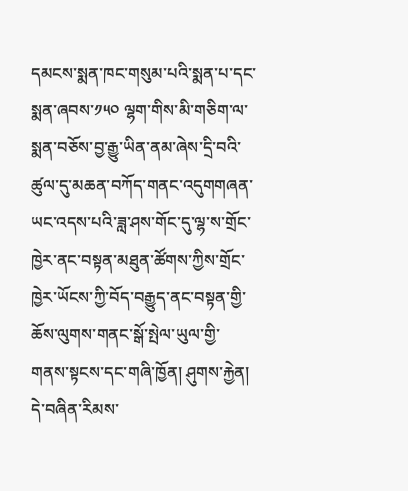དམངས་སྨན་ཁང་གསུམ་པའི་སྨན་པ་དང་སྨན་ཞབས་༡༥༠ ལྷག་གིས་མི་གཅིག་ལ་སྨན་བཅོས་བྱ་རྒྱུ་ཡིན་ནམ་ཞེས་དྲི་བའི་ཚུལ་དུ་མཆན་བཀོད་གནང་འདུགགཞན་ཡང་འདས་པའི་ཟླ་ཤས་གོང་དུ་ལྷ་ས་གྲོང་ཁྱེར་ནང་བསྟན་མཐུན་ཚོགས་ཀྱིས་གྲོང་ཁྱེར་ཡོངས་ཀྱི་བོད་བརྒྱུད་ནང་བསྟན་གྱི་ཆོས་ལུགས་གནང་སྒོ་སྤེལ་ཡུལ་གྱི་གནས་སྟངས་དང་གཞི་ཁྱོན། ཤུགས་རྐྱེན། དེ་བཞིན་རིམས་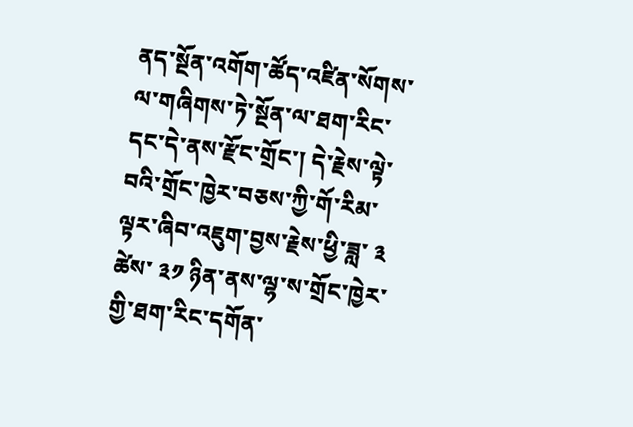ནད་སྔོན་འགོག་ཚོད་འཛིན་སོགས་ལ་གཞིགས་ཏེ་སྔོན་ལ་ཐག་རིང་དང་དེ་ནས་རྫོང་གྲོང་། དེ་རྗེས་ལྟེ་བའི་གྲོང་ཁྱེར་བཅས་ཀྱི་གོ་རིམ་ལྟར་ཞིབ་འཇུག་བྱས་རྗེས་ཕྱི་ཟླ་ ༣ ཚེས་ ༣༡ ཉིན་ནས་ལྷ་ས་གྲོང་ཁྱེར་གྱི་ཐག་རིང་དགོན་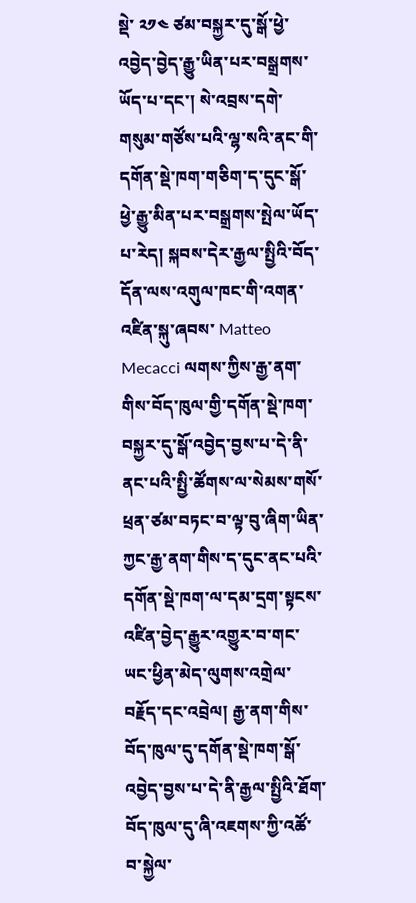སྡེ་ ༢༡༤ ཙམ་བསྐྱར་དུ་སྒོ་ཕྱེ་འབྱེད་བྱེད་རྒྱུ་ཡིན་པར་བསྒྲགས་ཡོད་པ་དང་། སེ་འབྲས་དགེ་གསུམ་གཙོས་པའི་ལྷ་སའི་ནང་གི་དགོན་སྡེ་ཁག་གཅིག་ད་དུང་སྒོ་ཕྱེ་རྒྱུ་མིན་པར་བསྒྲགས་སྤེལ་ཡོད་པ་རེད། སྐབས་དེར་རྒྱལ་སྤྱིའི་བོད་དོན་ལས་འགུལ་ཁང་གི་འགན་འཛིན་སྐུ་ཞབས་ Matteo Mecacci ལགས་ཀྱིས་རྒྱ་ནག་གིས་བོད་ཁུལ་གྱི་དགོན་སྡེ་ཁག་བསྐྱར་དུ་སྒོ་འབྱེད་བྱས་པ་དེ་ནི་ནང་པའི་སྤྱི་ཚོགས་ལ་སེམས་གསོ་ཕྲན་ཙམ་བཏང་བ་ལྟ་བུ་ཞིག་ཡིན་ཀྱང་རྒྱ་ནག་གིས་ད་དུང་ནང་པའི་དགོན་སྡེ་ཁག་ལ་དམ་དྲག་སྟངས་འཛིན་བྱེད་རྒྱུར་འགྱུར་བ་གང་ཡང་ཕྱིན་མེད་ལུགས་འགྲེལ་བརྗོད་དང་འབྲེལ། རྒྱ་ནག་གིས་བོད་ཁུལ་དུ་དགོན་སྡེ་ཁག་སྒོ་འབྱེད་བྱས་པ་དེ་ནི་རྒྱལ་སྤྱིའི་ཐོག་བོད་ཁུལ་དུ་ཞི་འཇགས་ཀྱི་འཚོ་བ་སྐྱེལ་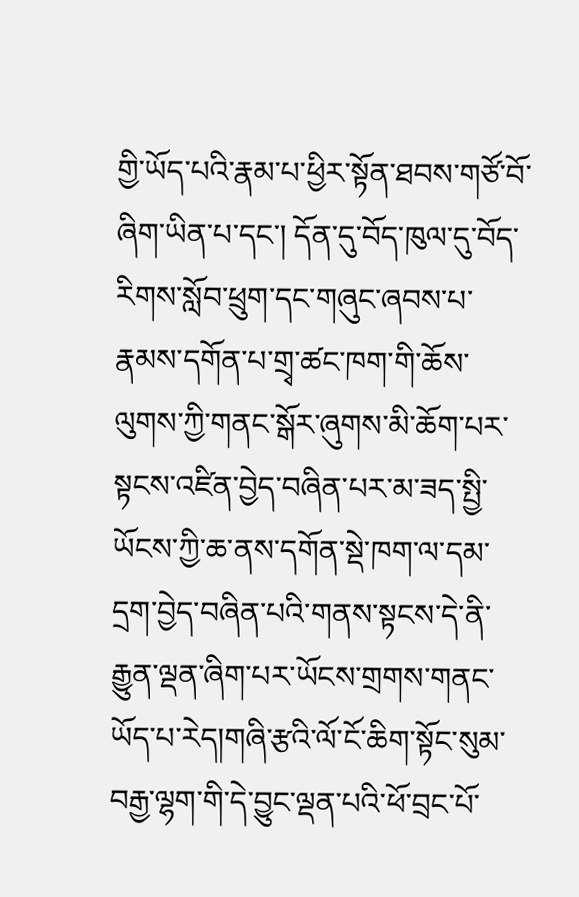གྱི་ཡོད་པའི་རྣམ་པ་ཕྱིར་སྟོན་ཐབས་གཙོ་བོ་ཞིག་ཡིན་པ་དང་། དོན་དུ་བོད་ཁུལ་དུ་བོད་རིགས་སློབ་ཕྲུག་དང་གཞུང་ཞབས་པ་རྣམས་དགོན་པ་གྲྭ་ཚང་ཁག་གི་ཆོས་ལུགས་ཀྱི་གནང་སྒོར་ཞུགས་མི་ཆོག་པར་སྟངས་འཛིན་བྱེད་བཞིན་པར་མ་ཟད་སྤྱི་ཡོངས་ཀྱི་ཆ་ནས་དགོན་སྡེ་ཁག་ལ་དམ་དྲག་བྱེད་བཞིན་པའི་གནས་སྟངས་དེ་ནི་རྒྱུན་ལྡན་ཞིག་པར་ཡོངས་གྲགས་གནང་ཡོད་པ་རེད།གཞི་རྩའི་ལོ་ངོ་ཆིག་སྟོང་སུམ་བརྒྱ་ལྷག་གི་དེ་བྱུང་ལྡན་པའི་ཕོ་བྲང་པོ་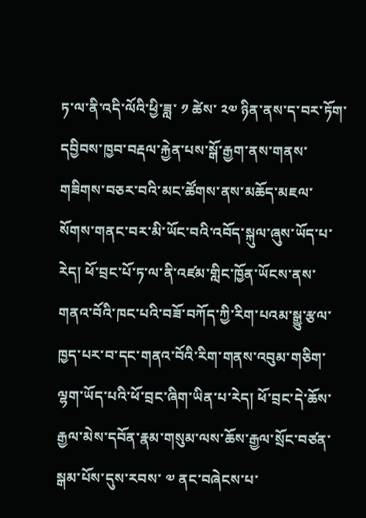ཏ་ལ་ནི་འདི་ལོའི་ཕྱི་ཟླ་ ༡ ཚེས་ ༢༧ ཉིན་ནས་ད་བར་ཏོག་དབྱིབས་ཁྱབ་བརྡལ་རྐྱེན་པས་སྒོ་རྒྱག་ནས་གནས་གཟིགས་བཅར་བའི་མང་ཚོགས་ནས་མཆོད་མཇལ་སོགས་གནང་བར་མི་ཡོང་བའི་འབོད་སྐུལ་ཞུས་ཡོད་པ་རེད། ཕོ་བྲང་པོ་ཏ་ལ་ནི་འཛམ་གླིང་ཁྱོན་ཡོངས་ནས་གནའ་བོའི་ཁང་པའི་བཟོ་བཀོད་ཀྱི་རིག་པའམ་སྒྱུ་རྩལ་ཁྱད་པར་བ་དང་གནའ་བོའི་རིག་གནས་འབུམ་གཅིག་ལྷག་ཡོད་པའི་ཕོ་བྲང་ཞིག་ཡིན་པ་རེད། ཕོ་བྲང་དེ་ཆོས་རྒྱལ་མེས་དབོན་རྣམ་གསུམ་ལས་ཆོས་རྒྱལ་སྲོང་བཙན་སྒམ་པོས་དུས་རབས་ ༧ ནང་བཞེངས་པ་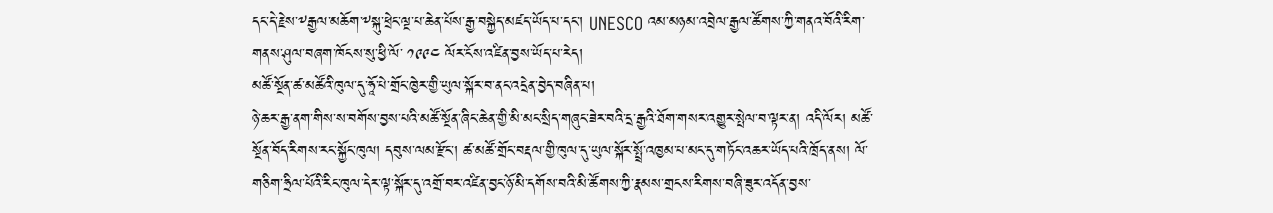དང་དེ་རྗེས་༸རྒྱལ་མཆོག་༸སྐུ་ཕྲེང་ལྔ་པ་ཆེན་པོས་རྒྱ་བསྐྱེད་མཛད་ཡོད་པ་དང་། UNESCO འམ་མཉམ་འབྲེལ་རྒྱལ་ཚོགས་ཀྱི་གནའ་བོའི་རིག་གནས་ཤུལ་བཞག་ཁོངས་སུ་ཕྱི་ལོ་ ༡༩༩༤ ལོར་ངོས་འཛིན་བྱས་ཡོད་པ་རེད།
མཚོ་སྔོན་ཚ་མཚོའི་ཁུལ་དུ་ཧཱོ་པེ་གྲོང་ཁྱེར་གྱི་ཡུལ་སྐོར་བ་ནང་འདྲེན་བྱེད་བཞིན་པ།
ཉེ་ཆར་རྒྱ་ནག་གིས་ས་བགོས་བྱས་པའི་མཚོ་སྔོན་ཞིང་ཆེན་གྱི་མི་མང་སྲིད་གཞུང་ཟེར་བའི་དྲ་རྒྱའི་ཐོག་གསར་འགྱུར་སྤེལ་བ་ལྟར་ན། འདི་ལོར། མཚོ་སྔོན་བོད་རིགས་རང་སྐྱོང་ཁུལ། དབུས་ལམ་རྫོང་། ཚ་མཚོ་གྲོང་བརྡལ་གྱི་ཁུལ་དུ་ཡུལ་སྐོར་སྤྲོ་འཁྱམ་པ་མང་དུ་གཏོང་འཆར་ཡོད་པའི་ཁྲོད་ནས། ལོ་གཅིག་ཧྲིལ་པོའི་རིང་ཁུལ་དེར་ལྟ་སྐོར་དུ་འགྲོ་བར་འཛིན་བྱང་ཉོ་མི་དགོས་བའི་མི་ཚོགས་ཀྱི་རྣམས་གྲངས་རིགས་བཞི་ཟུར་འདོན་བྱས་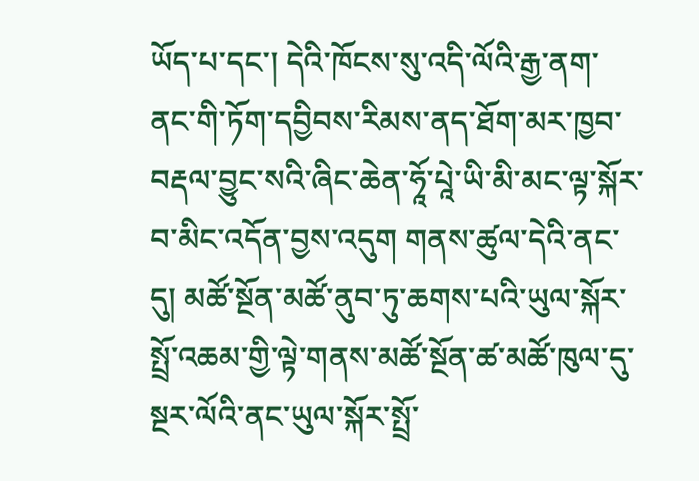ཡོད་པ་དང་། དེའི་ཁོངས་སུ་འདི་ལོའི་རྒྱ་ནག་ནང་གི་ཏོག་དབྱིབས་རིམས་ནད་ཐོག་མར་ཁྱབ་བརྡལ་བྱུང་སའི་ཞིང་ཆེན་ཧཱོ་པཱེ་ཡི་མི་མང་ལྟ་སྐོར་བ་མིང་འདོན་བྱས་འདུག གནས་ཚུལ་དེའི་ནང་དུ། མཚོ་སྔོན་མཚོ་ནུབ་ཏུ་ཆགས་པའི་ཡུལ་སྐོར་སྤྲོ་འཆམ་གྱི་ལྟེ་གནས་མཚོ་སྔོན་ཚ་མཚོ་ཁུལ་དུ་སྔར་ལོའི་ནང་ཡུལ་སྐོར་སྤྲོ་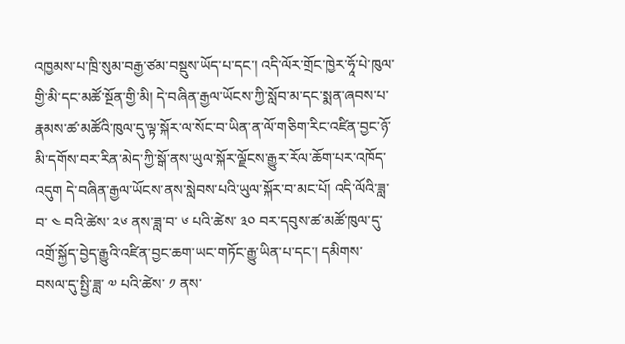འཁྱམས་པ་ཁྲི་སུམ་བརྒྱ་ཙམ་བསྡུས་ཡོད་པ་དང་། འདི་ལོར་གྲོང་ཁྱེར་ཧཱོ་པེ་ཁུལ་གྱི་མི་དང་མཚོ་སྔོན་གྱི་མི། དེ་བཞིན་རྒྱལ་ཡོངས་ཀྱི་སློབ་མ་དང་སྨན་ཞབས་པ་རྣམས་ཚ་མཚོའི་ཁུལ་དུ་ལྟ་སྐོར་ལ་སོང་བ་ཡིན་ན་ལོ་གཅིག་རིང་འཛིན་བྱང་ཉོ་མི་དགོས་བར་རིན་མེད་ཀྱི་སྒོ་ནས་ཡུལ་སྐོར་ལྗོངས་རྒྱུར་རོལ་ཆོག་པར་འཁོད་འདུག དེ་བཞིན་རྒྱལ་ཡོངས་ནས་སླེབས་པའི་ཡུལ་སྐོར་བ་མང་པོ། འདི་ལོའི་ཟླ་བ་ ༤ བའི་ཚེས་ ༢༦ ནས་ཟླ་བ་ ༦ པའི་ཚེས་ ༣༠ བར་དབུས་ཚ་མཚོ་ཁུལ་དུ་འགྲོ་སྐྱོད་བྱེད་རྒྱུའི་འཛིན་བྱང་ཆག་ཡང་གཏོང་རྒྱུ་ཡིན་པ་དང་། དམིགས་བསལ་དུ་སྤྱི་ཟླ་ ༧ པའི་ཚེས་ ༡ ནས་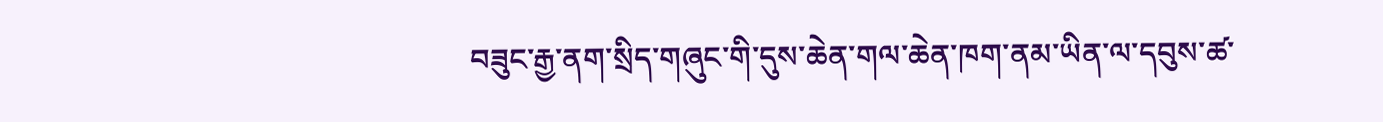བཟུང་རྒྱ་ནག་སྲིད་གཞུང་གི་དུས་ཆེན་གལ་ཆེན་ཁག་ནམ་ཡིན་ལ་དབུས་ཚ་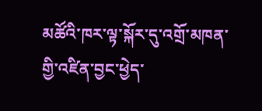མཚོའི་ཁར་ལྟ་སྐོར་དུ་འགྲོ་མཁན་གྱི་འཛིན་བྱང་ཕྱེད་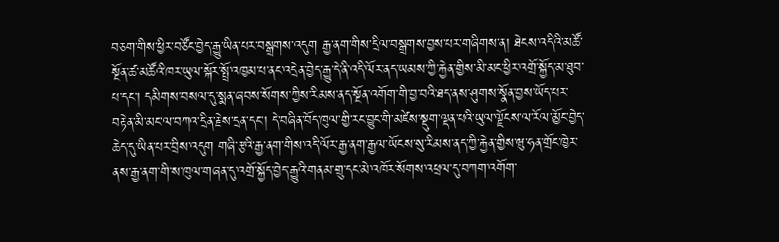བཅག་གིས་ཕྱིར་བཙོང་བྱེད་རྒྱུ་ཡིན་པར་བསྒྲགས་འདུག རྒྱ་ནག་གིས་དྲིལ་བསྒྲགས་བྱས་པར་གཞིགས་ན། ཐེངས་འདིའི་མཚོ་སྔོན་ཚ་མཚོའི་ཁར་ཡུལ་སྐོར་སྤྲོ་འཁྱམ་པ་ནང་འདྲེན་བྱེད་རྒྱུ་དེ་ནི་འདི་ལོར་ནད་ཡམས་ཀྱི་རྐྱེན་གྱིས་མི་མང་ཕྱིར་འགྲོ་སྐྱོད་མ་ཐུབ་པ་དང་། དམིགས་བསལ་དུ་སྨན་ཞབས་སོགས་ཀྱིས་རིམས་ནད་སྔོན་འགོག་གི་བྱ་བའི་ཐད་ནས་ཤུགས་སྣོན་བྱས་ཡོད་པར་བརྟེན་མི་མང་ལ་བཀའ་དྲིན་རྗེས་དྲན་དང་། དེ་བཞིན་བོད་ཁུལ་གྱི་རང་བྱུང་གི་མཛེས་སྡུག་ལྡན་པའི་ཡུལ་ལྗོངས་ལ་རོལ་མྱོང་བྱེད་ཆེད་དུ་ཡིན་པར་བྲིས་འདུག གཞི་རྩའི་རྒྱ་ནག་གིས་འདི་ལོར་རྒྱ་ནག་རྒྱལ་ཡོངས་སུ་རིམས་ནད་ཀྱི་རྐྱེན་གྱིས་ཝུ་ཧན་གྲོང་ཁྱེར་ནས་རྒྱ་ནག་གི་ས་ཁུལ་གཞན་དུ་འགྲོ་སྐྱོད་བྱེད་རྒྱུའི་གནམ་གྲུ་དང་མེ་འཁོར་སོགས་འཕྲལ་དུ་བཀག་འགོག་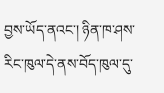བྱས་ཡོད་ནའང་། ཉིན་ཁ་ཤས་རིང་ཁུལ་དེ་ནས་བོད་ཁུལ་དུ་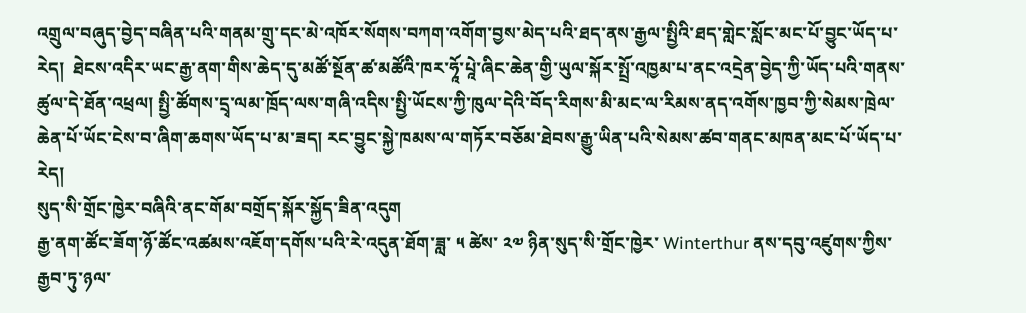འགྲུལ་བཞུད་བྱེད་བཞིན་པའི་གནམ་གྲུ་དང་མེ་འཁོར་སོགས་བཀག་འགོག་བྱས་མེད་པའི་ཐད་ནས་རྒྱལ་སྤྱིའི་ཐད་གླེང་སློང་མང་པོ་བྱུང་ཡོད་པ་རེད།  ཐེངས་འདིར་ཡང་རྒྱ་ནག་གིས་ཆེད་དུ་མཚོ་སྔོན་ཚ་མཚོའི་ཁར་ཧཱོ་པཱེ་ཞིང་ཆེན་གྱི་ཡུལ་སྐོར་སྤྲོ་འཁྱམ་པ་ནང་འདྲེན་བྱེད་ཀྱི་ཡོད་པའི་གནས་ཚུལ་དེ་ཐོན་འཕྲལ། སྤྱི་ཚོགས་དྲྭ་ལམ་ཁྲོད་ལས་གཞི་འདིས་སྤྱི་ཡོངས་ཀྱི་ཁུལ་དེའི་བོད་རིགས་མི་མང་ལ་རིམས་ནད་འགོས་ཁྱབ་ཀྱི་སེམས་ཁྲེལ་ཆེན་པོ་ཡོང་ངེས་བ་ཞིག་ཆགས་ཡོད་པ་མ་ཟད། རང་བྱུང་སྐྱེ་ཁམས་ལ་གཏོར་བཅོམ་ཐེབས་རྒྱུ་ཡིན་པའི་སེམས་ཚབ་གནང་མཁན་མང་པོ་ཡོད་པ་རེད།
སུད་སི་གྲོང་ཁྱེར་བཞིའི་ནང་གོམ་བགྲོད་སྐོར་སྐྱོད་ཟིན་འདུག
རྒྱ་ནག་ཚོང་ཟོག་ཉོ་ཚོང་འཚམས་འཇོག་དགོས་པའི་རེ་འདུན་ཐོག་ཟླ་ ༥ ཚེས་ ༢༧ ཉིན་སུད་སི་གྲོང་ཁྱེར་ Winterthur ནས་དབུ་འཛུགས་ཀྱིས་རྒྱབ་ཏུ་ཉལ་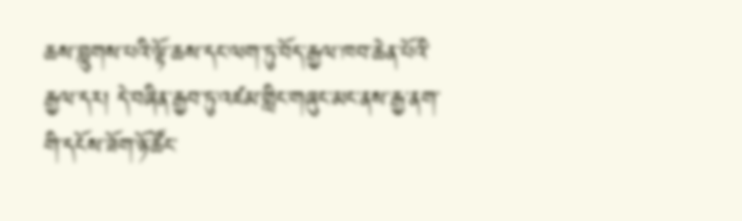ཆས་བླུགས་པའི་ལྟོ་ཆས་དང་ལག་ཏུ་བོད་རྒྱལ་ཁབ་ཆེན་པོའི་རྒྱལ་དར། དེ་བཞིན་རྒྱབ་ཏུ་འཛམ་གླིང་གཞུང་མང་ནས་རྒྱ་ནག་གི་དངོས་ཟོག་ཉོ་ཚོང་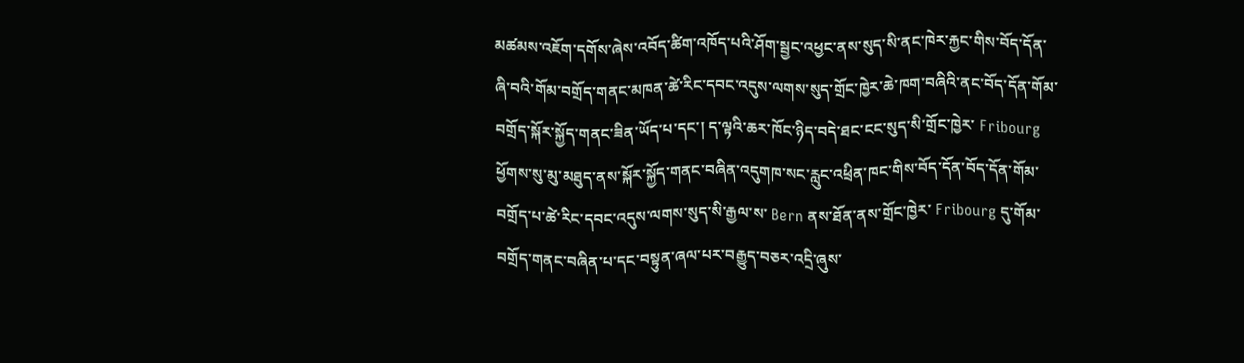མཚམས་འཇོག་དགོས་ཞེས་འབོད་ཚིག་འཁོད་པའི་ཤོག་སྦྱང་འཕྱང་ནས་སུད་སི་ནང་ཁེར་རྐྱང་གིས་བོད་དོན་ཞི་བའི་གོམ་བགྲོད་གནང་མཁན་ཚེ་རིང་དབང་འདུས་ལགས་སུད་གྲོང་ཁྱེར་ཆེ་ཁག་བཞིའི་ནང་བོད་དོན་གོམ་བགྲོད་སྐོར་སྐྱོད་གནང་ཟིན་ཡོད་པ་དང་། ད་ལྟའི་ཆར་ཁོང་ཉིད་བདེ་ཐང་ངང་སུད་སི་གྲོང་ཁྱེར་ Fribourg ཕྱོགས་སུ་མུ་མཐུད་ནས་སྐོར་སྐྱོད་གནང་བཞིན་འདུགཁ་སང་རླུང་འཕྲིན་ཁང་གིས་བོད་དོན་བོད་དོན་གོམ་བགྲོད་པ་ཚེ་རིང་དབང་འདུས་ལགས་སུད་སི་རྒྱལ་ས་ Bern ནས་ཐོན་ནས་གྲོང་ཁྱེར་ Fribourg དུ་གོམ་བགྲོད་གནང་བཞིན་པ་དང་བསྟུན་ཞལ་པར་བརྒྱུད་བཅར་འདྲི་ཞུས་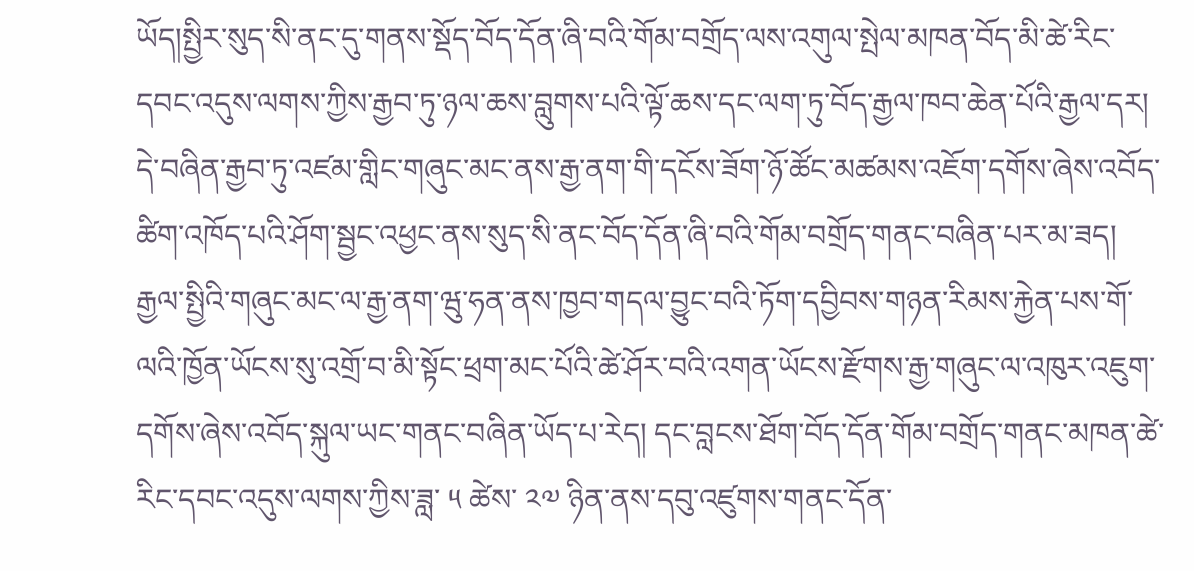ཡོད།སྤྱིར་སུད་སི་ནང་དུ་གནས་སྡོད་བོད་དོན་ཞི་བའི་གོམ་བགྲོད་ལས་འགུལ་སྤེལ་མཁན་བོད་མི་ཚེ་རིང་དབང་འདུས་ལགས་ཀྱིས་རྒྱབ་ཏུ་ཉལ་ཆས་བླུགས་པའི་ལྟོ་ཆས་དང་ལག་ཏུ་བོད་རྒྱལ་ཁབ་ཆེན་པོའི་རྒྱལ་དར། དེ་བཞིན་རྒྱབ་ཏུ་འཛམ་གླིང་གཞུང་མང་ནས་རྒྱ་ནག་གི་དངོས་ཟོག་ཉོ་ཚོང་མཚམས་འཇོག་དགོས་ཞེས་འབོད་ཚིག་འཁོད་པའི་ཤོག་སྦྱང་འཕྱང་ནས་སུད་སི་ནང་བོད་དོན་ཞི་བའི་གོམ་བགྲོད་གནང་བཞིན་པར་མ་ཟད། རྒྱལ་སྤྱིའི་གཞུང་མང་ལ་རྒྱ་ནག་ཝུ་ཧན་ནས་ཁྱབ་གདལ་བྱུང་བའི་ཏོག་དབྱིབས་གཉན་རིམས་རྐྱེན་པས་གོ་ལའི་ཁྱོན་ཡོངས་སུ་འགྲོ་བ་མི་སྟོང་ཕྲག་མང་པོའི་ཚེ་ཤོར་བའི་འགན་ཡོངས་རྫོགས་རྒྱ་གཞུང་ལ་འཁུར་འཇུག་དགོས་ཞེས་འབོད་སྐུལ་ཡང་གནང་བཞིན་ཡོད་པ་རེད། དང་བླངས་ཐོག་བོད་དོན་གོམ་བགྲོད་གནང་མཁན་ཚེ་རིང་དབང་འདུས་ལགས་ཀྱིས་ཟླ་ ༥ ཚེས་ ༢༧ ཉིན་ནས་དབུ་འཛུགས་གནང་དོན་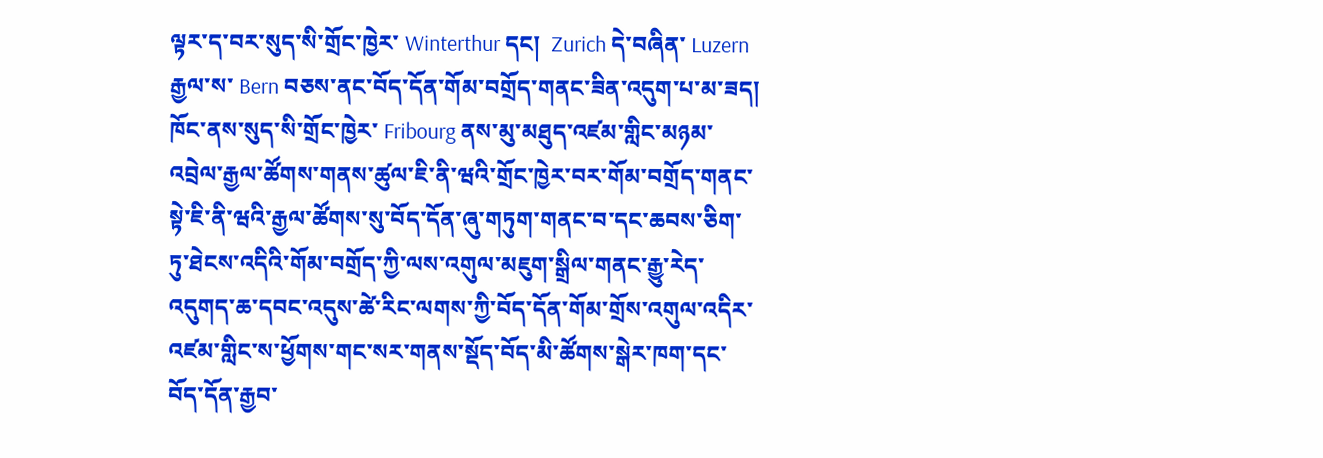ལྟར་ད་བར་སུད་སི་གྲོང་ཁྱེར་ Winterthur དང།  Zurich དེ་བཞིན་ Luzern རྒྱལ་ས་ Bern བཅས་ནང་བོད་དོན་གོམ་བགྲོད་གནང་ཟིན་འདུག་པ་མ་ཟད། ཁོང་ནས་སུད་སི་གྲོང་ཁྱེར་ Fribourg ནས་མུ་མཐུད་འཛམ་གླིང་མཉམ་འབྲེལ་རྒྱལ་ཚོགས་གནས་ཚུལ་ཇི་ནི་ཝའི་གྲོང་ཁྱེར་བར་གོམ་བགྲོད་གནང་སྟེ་ཇི་ནི་ཝའི་རྒྱལ་ཚོགས་སུ་བོད་དོན་ཞུ་གཏུག་གནང་བ་དང་ཆབས་ཅིག་ཏུ་ཐེངས་འདིའི་གོམ་བགྲོད་ཀྱི་ལས་འགུལ་མཇུག་སྒྲིལ་གནང་རྒྱུ་རེད་འདུགད་ཆ་དབང་འདུས་ཚེ་རིང་ལགས་ཀྱི་བོད་དོན་གོམ་གྲོས་འགུལ་འདིར་འཛམ་གླིང་ས་ཕྱོགས་གང་སར་གནས་སྡོད་བོད་མི་ཚོགས་སྒེར་ཁག་དང་བོད་དོན་རྒྱབ་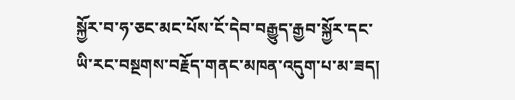སྐྱོར་བ་ཧ་ཅང་མང་པོས་ངོ་དེབ་བརྒྱུད་རྒྱབ་སྐྱོར་དང་ཡི་རང་བསྔགས་བརྗོད་གནང་མཁན་འདུག་པ་མ་ཟད།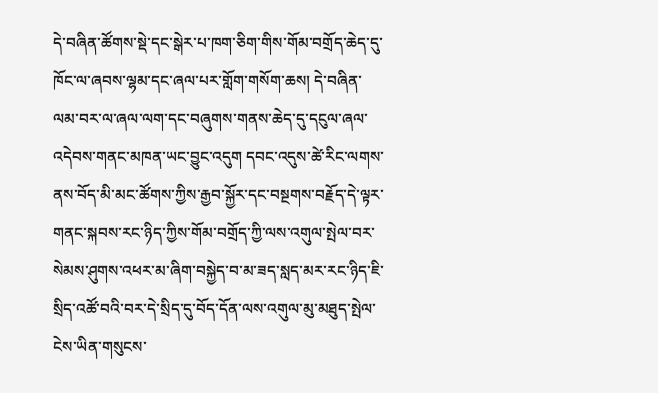དེ་བཞིན་ཚོགས་སྡེ་དང་སྒེར་པ་ཁག་ཅིག་གིས་གོམ་བགྲོད་ཆེད་དུ་ཁོང་ལ་ཞབས་ལྷམ་དང་ཞལ་པར་གློག་གསོག་ཆས། དེ་བཞིན་ལམ་བར་ལ་ཞལ་ལག་དང་བཞུགས་གནས་ཆེད་དུ་དངུལ་ཞལ་འདེབས་གནང་མཁན་ཡང་བྱུང་འདུག དབང་འདུས་ཚེ་རིང་ལགས་ནས་བོད་མི་མང་ཚོགས་ཀྱིས་རྒྱབ་སྐྱོར་དང་བསྔགས་བརྗོད་དེ་ལྟར་གནང་སྐབས་རང་ཉིད་ཀྱིས་གོམ་བགྲོད་ཀྱི་ལས་འགུལ་སྤེལ་བར་སེམས་ཤུགས་འཕར་མ་ཞིག་བསྐྱེད་བ་མ་ཟད་སླད་མར་རང་ཉིད་ཇི་སྲིད་འཚོ་བའི་བར་དེ་སྲིད་དུ་བོད་དོན་ལས་འགུལ་མུ་མཐུད་སྤེལ་ངེས་ཡིན་གསུངས་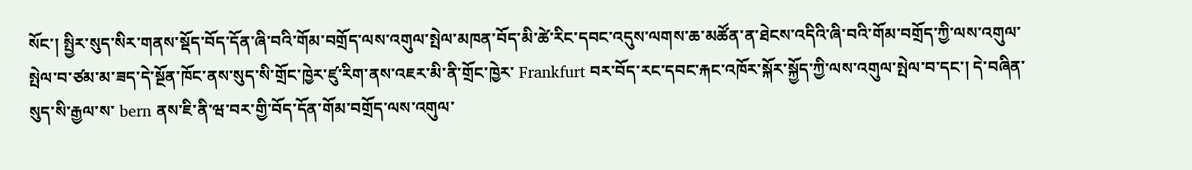སོང་། སྤྱིར་སུད་སིར་གནས་སྡོད་བོད་དོན་ཞི་བའི་གོམ་བགྲོད་ལས་འགུལ་སྤེལ་མཁན་བོད་མི་ཚེ་རིང་དབང་འདུས་ལགས་ཆ་མཚོན་ན་ཐེངས་འདིའི་ཞི་བའི་གོམ་བགྲོད་ཀྱི་ལས་འགུལ་སྤེལ་བ་ཙམ་མ་ཟད་དེ་སྔོན་ཁོང་ནས་སུད་སི་གྲོང་ཁྱེར་ཛུ་རིག་ནས་འཇར་མི་ནི་གྲོང་ཁྱེར་ Frankfurt བར་བོད་རང་དབང་རྐང་འཁོར་སྐོར་སྐྱོད་ཀྱི་ལས་འགུལ་སྤེལ་བ་དང་། དེ་བཞིན་སུད་སི་རྒྱལ་ས་ bern ནས་ཇི་ནི་ཝ་བར་གྱི་བོད་དོན་གོམ་བགྲོད་ལས་འགུལ་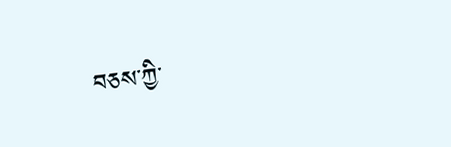བཅས་ཀྱི་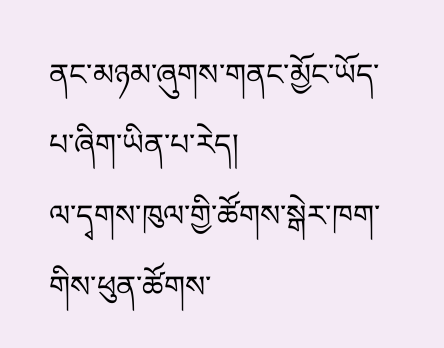ནང་མཉམ་ཞུགས་གནང་མྱོང་ཡོད་པ་ཞིག་ཡིན་པ་རེད།
ལ་དྭགས་ཁུལ་གྱི་ཚོགས་སྒེར་ཁག་གིས་ཕུན་ཚོགས་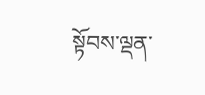སྟོབས་ལྡན་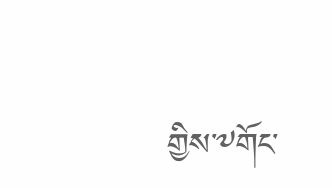གྱིས་༸གོང་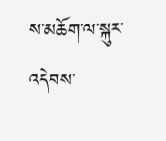ས་མཆོག་ལ་སྐུར་འདེབས་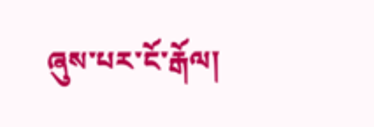ཞུས་པར་ངོ་རྒོལ།